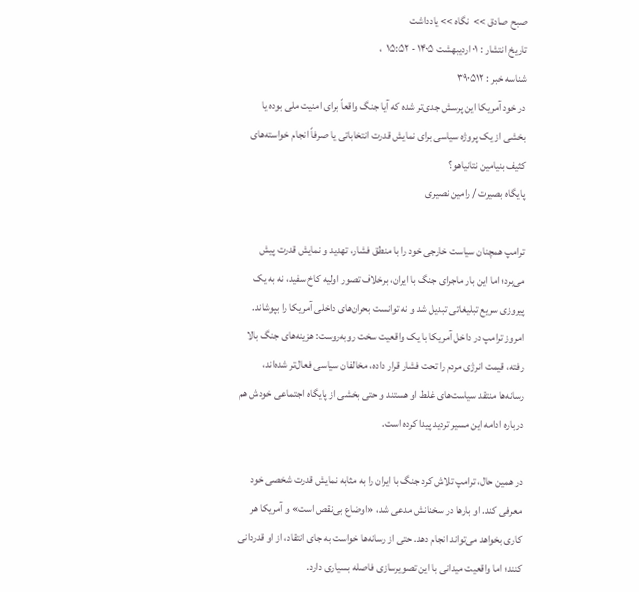صبح صادق >>  نگاه >> یادداشت
تاریخ انتشار : ۰۱ ارديبهشت ۱۴۰۵ - ۱۵:۵۲  ،
شناسه خبر : ۳۹۰۵۱۲
در خود آمریکا این پرسش جدی‌تر شده که آیا جنگ واقعاً برای امنیت ملی بوده یا بخشی از یک پروژه سیاسی برای نمایش قدرت انتخاباتی یا صرفاً انجام خواسته‌های کثیف بنیامین نتانیاهو؟
پایگاه بصیرت / رامین نصیری

ترامپ همچنان سیاست خارجی خود را با منطق فشار، تهدید و نمایش قدرت پیش می‌برد؛ اما این بار ماجرای جنگ با ایران، برخلاف تصور اولیه کاخ سفید، نه به یک پیروزی سریع تبلیغاتی تبدیل شد و نه توانست بحران‌های داخلی آمریکا را بپوشاند. امروز ترامپ در داخل آمریکا با یک واقعیت سخت روبه‌روست: هزینه‌های جنگ بالا رفته، قیمت انرژی مردم را تحت فشار قرار داده، مخالفان سیاسی فعال‌تر شده‌اند، رسانه‌ها منتقد سیاست‌های غلط او هستند و حتی بخشی از پایگاه اجتماعی خودش هم درباره ادامه این مسیر تردید پیدا کرده است.

در همین حال، ترامپ تلاش کرد جنگ با ایران را به مثابه نمایش قدرت شخصی خود معرفی کند. او بار‌ها در سخنانش مدعی شد، «اوضاع بی‌نقص است» و آمریکا هر کاری بخواهد می‌تواند انجام دهد. حتی از رسانه‌ها خواست به جای انتقاد، از او قدردانی کنند؛ اما واقعیت میدانی با این تصویرسازی فاصله بسیاری دارد.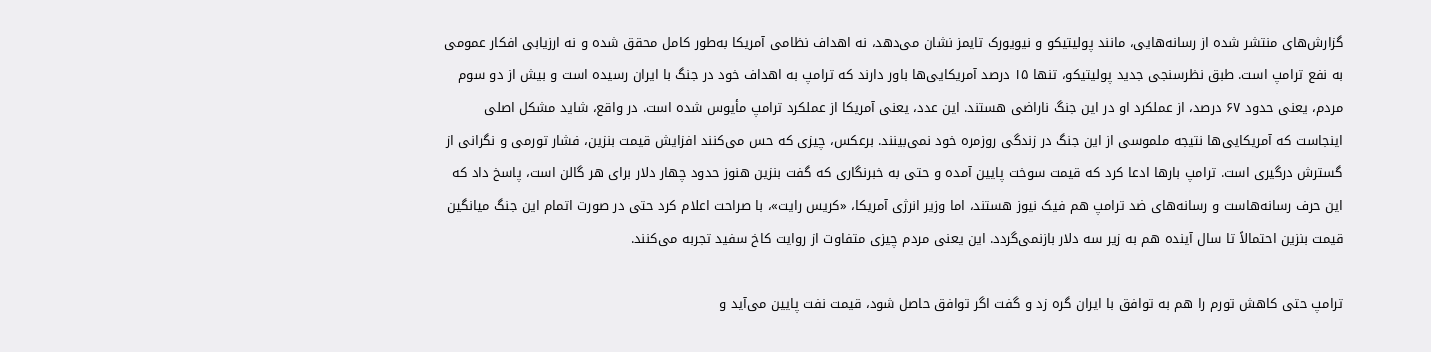گزارش‌های منتشر شده از رسانه‌هایی، مانند پولیتیکو و نیویورک تایمز نشان می‌دهد، نه اهداف نظامی آمریکا به‌طور کامل محقق شده و نه ارزیابی افکار عمومی به نفع ترامپ است. طبق نظرسنجی جدید پولیتیکو، تنها ۱۵ درصد آمریکایی‌ها باور دارند که ترامپ به اهداف خود در جنگ با ایران رسیده است و بیش از دو سوم مردم، یعنی حدود ۶۷ درصد، از عملکرد او در این جنگ ناراضی هستند. این عدد، یعنی آمریکا از عملکرد ترامپ مأیوس شده است. در واقع، شاید مشکل اصلی اینجاست که آمریکایی‌ها نتیجه ملموسی از این جنگ در زندگی روزمره خود نمی‌بینند. برعکس، چیزی که حس می‌کنند افزایش قیمت بنزین، فشار تورمی و نگرانی از گسترش درگیری است. ترامپ بار‌ها ادعا کرد که قیمت سوخت پایین آمده و حتی به خبرنگاری که گفت بنزین هنوز حدود چهار دلار برای هر گالن است، پاسخ داد که این حرف رسانه‌هاست و رسانه‌های ضد ترامپ هم فیک نیوز هستند، اما وزیر انرژی آمریکا، «کریس رایت»، با صراحت اعلام کرد حتی در صورت اتمام این جنگ میانگین قیمت بنزین احتمالاً تا سال آینده هم به زیر سه دلار بازنمی‌گردد. این یعنی مردم چیزی متفاوت از روایت کاخ سفید تجربه می‌کنند.

ترامپ حتی کاهش تورم را هم به توافق با ایران گره زد و گفت اگر توافق حاصل شود، قیمت نفت پایین می‌آید و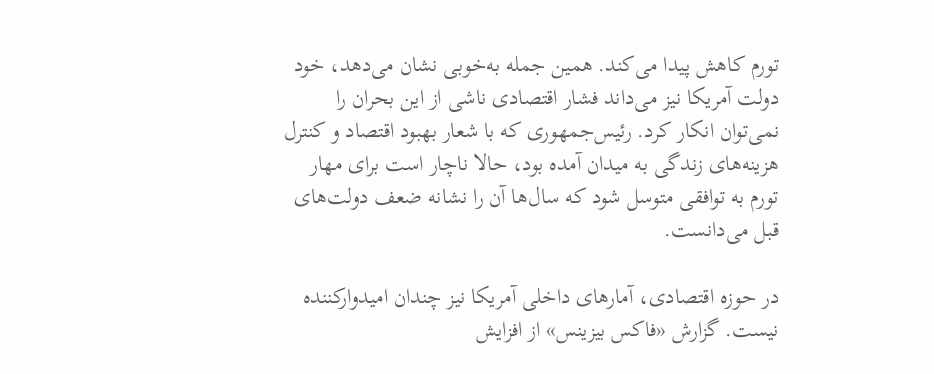تورم کاهش پیدا می‌کند. همین جمله به‌خوبی نشان می‌دهد، خود دولت آمریکا نیز می‌داند فشار اقتصادی ناشی از این بحران را نمی‌توان انکار کرد. رئیس‌جمهوری که با شعار بهبود اقتصاد و کنترل هزینه‌های زندگی به میدان آمده بود، حالا ناچار است برای مهار تورم به توافقی متوسل شود که سال‌ها آن را نشانه ضعف دولت‌های قبل می‌دانست.

در حوزه اقتصادی، آمار‌های داخلی آمریکا نیز چندان امیدوارکننده نیست. گزارش «فاکس بیزینس» از افزایش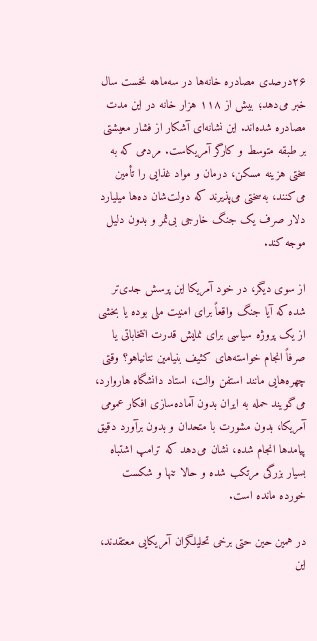۲۶درصدی مصادره خانه‌ها در سه‌ماهه نخست سال خبر می‌دهد؛ بیش از ۱۱۸ هزار خانه در این مدت مصادره شده‌اند. این نشانه‌ای آشکار از فشار معیشتی بر طبقه متوسط و کارگر آمریکاست. مردمی که به سختی هزینه مسکن، درمان و مواد غذایی را تأمین می‌کنند، به‌سختی می‌پذیرند که دولت‌شان ده‌ها میلیارد دلار صرف یک جنگ خارجی بی‌ثمر و بدون دلیل موجه کند.

از سوی دیگر، در خود آمریکا این پرسش جدی‌تر شده که آیا جنگ واقعاً برای امنیت ملی بوده یا بخشی از یک پروژه سیاسی برای نمایش قدرت انتخاباتی یا صرفاً انجام خواسته‌های کثیف بنیامین نتانیاهو؟ وقتی چهره‌هایی مانند استفن والت، استاد دانشگاه هاروارد، می‌گویند حمله به ایران بدون آماده‌سازی افکار عمومی آمریکا، بدون مشورت با متحدان و بدون برآورد دقیق پیامد‌ها انجام شده، نشان می‌دهد که ترامپ اشتباه بسیار بزرگی مرتکب شده و حالا تنها و شکست خورده مانده است.

در همین حین حتی برخی تحلیلگران آمریکایی معتقدند، این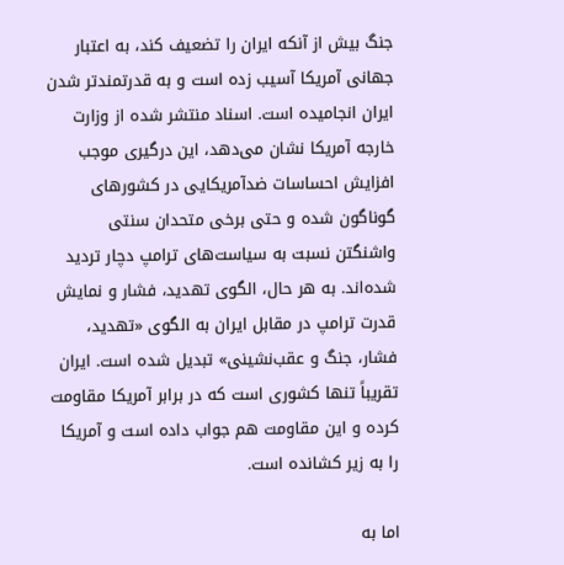جنگ بیش از آنکه ایران را تضعیف کند، به اعتبار جهانی آمریکا آسیب زده است و به قدرتمندتر شدن ایران انجامیده است. اسناد منتشر شده از وزارت خارجه آمریکا نشان می‌دهد، این درگیری موجب افزایش احساسات ضدآمریکایی در کشور‌های گوناگون شده و حتی برخی متحدان سنتی واشنگتن نسبت به سیاست‌های ترامپ دچار تردید شده‌اند. به هر حال، الگوی تهدید، فشار و نمایش قدرت ترامپ در مقابل ایران به الگوی «تهدید، فشار، جنگ و عقب‌نشینی» تبدیل شده است. ایران تقریباً تنها کشوری است که در برابر آمریکا مقاومت کرده و این مقاومت هم جواب داده است و آمریکا را به زیر کشانده است.

اما به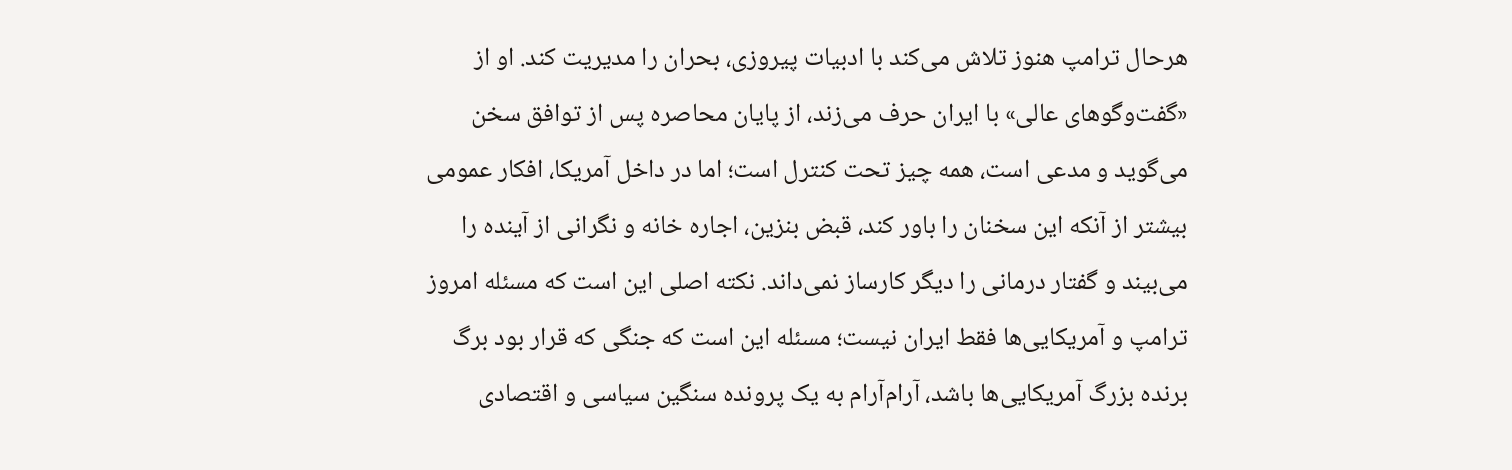هرحال ترامپ هنوز تلاش می‌کند با ادبیات پیروزی، بحران را مدیریت کند. او از «گفت‌و‌گو‌های عالی» با ایران حرف می‌زند، از پایان محاصره پس از توافق سخن می‌گوید و مدعی است، همه چیز تحت کنترل است؛ اما در داخل آمریکا، افکار عمومی بیشتر از آنکه این سخنان را باور کند، قبض بنزین، اجاره خانه و نگرانی از آینده را می‌بیند و گفتار درمانی را دیگر کارساز نمی‌داند. نکته اصلی این است که مسئله امروز ترامپ و آمریکایی‌ها فقط ایران نیست؛ مسئله این است که جنگی که قرار بود برگ برنده بزرگ آمریکایی‌ها باشد، آرام‌آرام به یک پرونده سنگین سیاسی و اقتصادی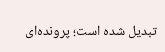تبدیل شده است؛ پرونده‌ای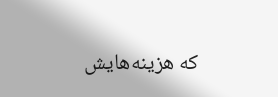که هزینه‌هایش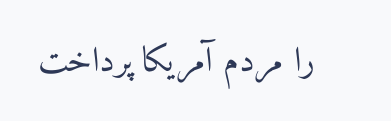را مردم آمریکا پرداخت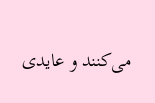می‌کنند و عایدی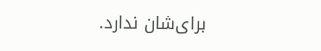برای‌شان ندارد.